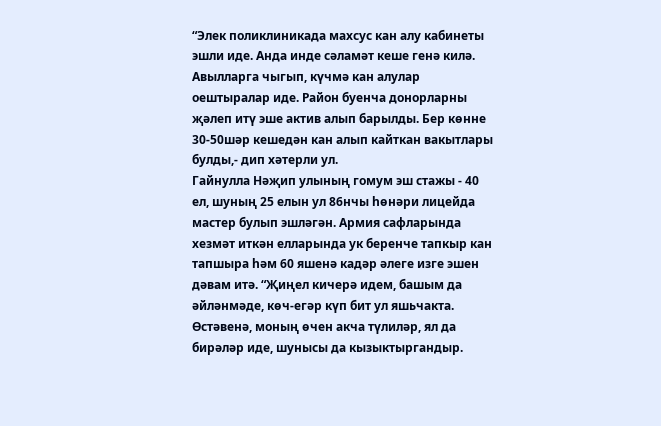“Элек поликлиникада махсус кан алу кабинеты эшли иде. Анда инде сәламәт кеше генә килә. Авылларга чыгып, күчмә кан алулар оештыралар иде. Район буенча донорларны җәлеп итү эше актив алып барылды. Бер көнне 30-50шәр кешедән кан алып кайткан вакытлары булды,- дип хәтерли ул.
Гайнулла Нәҗип улының гомум эш стажы - 40 ел, шуның 25 елын ул 86нчы һөнәри лицейда мастер булып эшләгән. Армия сафларында хезмәт иткән елларында ук беренче тапкыр кан тапшыра һәм 60 яшенә кадәр әлеге изге эшен дәвам итә. “Җиңел кичерә идем, башым да әйләнмәде, көч-егәр күп бит ул яшьчакта. Өстәвенә, моның өчен акча түлиләр, ял да бирәләр иде, шунысы да кызыктыргандыр.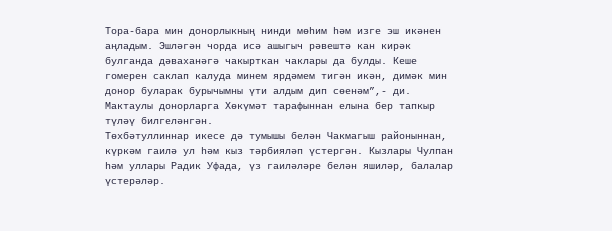Тора-бара мин донорлыкның нинди мөһим һәм изге эш икәнен аңладым. Эшләгән чорда исә ашыгыч рәвештә кан кирәк булганда дәваханәгә чакырткан чаклары да булды. Кеше гомерен саклап калуда минем ярдәмем тигән икән, димәк мин донор буларак бурычымны үти алдым дип сөенәм”,- ди. Мактаулы донорларга Хөкүмәт тарафыннан елына бер тапкыр түләү билгеләнгән.
Төхбәтуллиннар икесе дә тумышы белән Чакмагыш районыннан, күркәм гаилә ул һәм кыз тәрбияләп үстергән. Кызлары Чулпан һәм уллары Радик Уфада, үз гаиләләре белән яшиләр, балалар үстерәләр.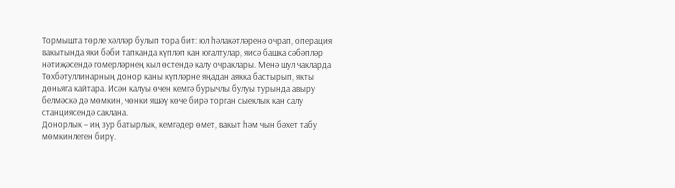Тормышта төрле хәлләр булып тора бит: юл һәлакәтләренә очрап, операция вакытында яки бәби тапканда күпләп кан югалтулар, яисә башка сәбәпләр нәтиҗәсендә гомерләрнең кыл өстендә калу очраклары. Менә шул чакларда Төхбәтуллинарның донор каны күпләрне яңадан аякка бастырып, якты дөньяга кайтара. Исән калуы өчен кемгә бурычлы булуы турында авыру белмәскә дә мөмкин, чөнки яшәү көче бирә торган сыеклык кан салу станциясендә саклана.
Донорлык – иң зур батырлык, кемгәдер өмет, вакыт һәм чын бәхет табу мөмкинлеген бирү.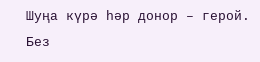Шуңа күрә һәр донор – герой. Без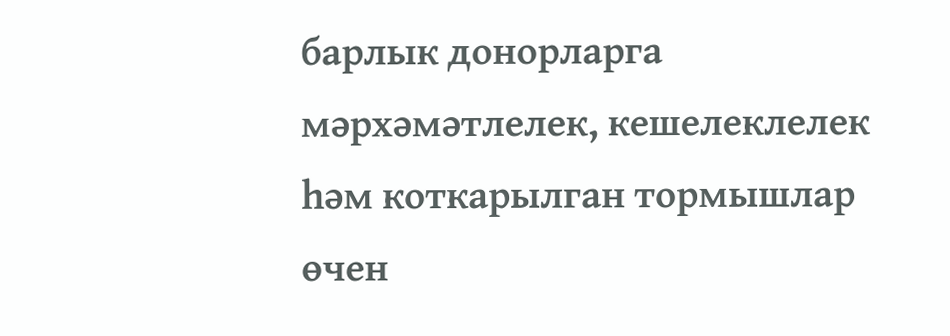барлык донорларга мәрхәмәтлелек, кешелеклелек һәм коткарылган тормышлар өчен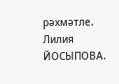рәхмәтле.
Лилия ЙОСЫПОВА.